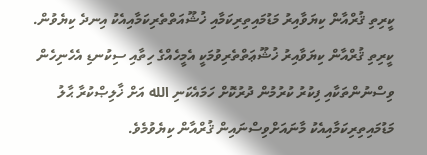ކީރިތި ޤުރްއާން ކިޔަވާއިރު މަޑުމައިތިރިކަމާއި ޚުޝޫއަތްތެރިކަމާއިއެކު އިނދެ ކިޔެވުން.
ކީރިތި ޤުރްއާން ކިޔަވާއިރު ޚުޝޫޢަތްތެރިވުމަކީ އެމީހެއްގެ ހިތާއި ސިކުނޑި އެހެނިހެން ވިސްނުންތަކާއި ފިކުރު ކުރުމުން ދުރުކޮށް ހަމައެކަނި الله އަށް ޚާލިޞްކުރާ ޙާލު މަޑުމައިތިރިކަމާއިއެކު މާނައަށްވިސްނައިން ޤުރްއާން ކިޔެވުމެވެ.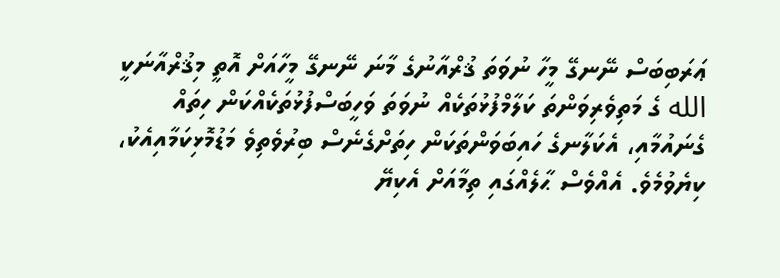ޢަރަބިބަސް ނޭނގޭ މީހާ ނުވަތަ ޤުރްއާނުގެ މާނަ ނޭނގޭ މީހާއަށް އޮތީ މިޤުރްއާނަކީ الله ގެ މަތިވެރިވަންތަ ކަލާމްފުޅުތަކެއް ނުވަތަ ވަހީބަސްފުޅުތަކެއްކަން ހިތައް ގެނައުމާއި، އެކަލާނގެ ހައިބަވަންތަކަން ހިތަށްގެނެސް ބިރުވެތިވެ މަޑުމޮޅިކަމާއިއެކު، ކިޔެވުމެވެ. އެއްވެސް ޙާލެއްގައި ތިމާއަށް އެކިޔޭ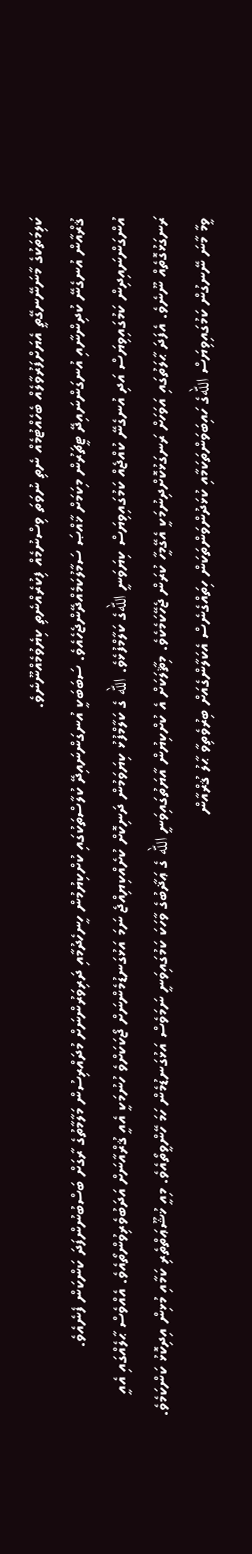ކަލިމަތަކުގެ މާނަނޭނގޭތީ އެޔަށްފަރުވާލެއް ބެހެއްޓުމެއް ނެތި ނުވަތަ ވިސްނުމެއް ފިކުރެއްނެތި ކިޔެވުމެއްނޫނެވެ.
ޤުރްއާން އުނގެނޭ ކުދިންނާއި އުނގަންނައިދޭ ޓީޗަރުން މިކަމަށް ޚާއްޞަ ސަމާލުކަމެއްދޭންޖެހެއެވެ. ސަބަބަކީ އުނގަންނައިދޭ ކުލާސްތަކުގައި ކުށްކިޔުމުން ހީނހެދުމާއި ދަރިވަރުންނަށް މުދައްރިސުން މަލާމާތުގެ ރާގަށް ބަސްބުނުންފަދަ ކަންކަން ފެނެއެވެ. އުންގަންނައިދިން ކަމުގައިވިޔަސް އަދި އުނގެނޭ ކުއްޖެއް ކަމުގައިވިޔަސް ކިޔަވަނީ اللهގެ ކަލާމްފުޅެވެ. الله ގެ ކަލާމްފުޅު ކިޔަވަމުން ދަނިކޮށް ކުށެއްކިޔިއްޖެ ނަމަ އަޅުގަނޑުމެންނަށް ޖޯކަކަށްވެ ހުނުމަކީ އެއީ ޤުރްއާނަށް އަދަބުވެރިވުންތޯއެވެ. އެއްވެސް ޙާލެއްގައި އެއީ ރަނގަޅުގޮތެއް ނޫނެވެ. އެފަދަ ޙާލަތުގައި އަވަހަށް ރަނގަޅުކޮށްދިނުމަކީ އެގޭމީހާ ކުރަން ޖެހޭކަމެކެވެ. މިޘާލަކަށް އެ ކުށްކިޔުން އާޔަތުގައިވަނީ الله ގެ ޢަޛާބުގެ ވާހަކަ ކަމުގައިވަނީ ނަމަވެސް އަޅުގަނޑުމެން ހަމަ ހޭންވީތޯއެވެ. މިއީ ޚުޝޫޢަތްތެރި ކަމާއި މުޅިން އިދިކޮޅު ކަންކަމެވެ. ވީމާ މާނަ ނޭނގުން ކަމުގައިވިޔަސް اللهގެ ހައިބަވަންތަކަމާއި ކުޅަދުންވަންތަކަން ހިތައްގެނެސް އެކަލާންގެއަށް ބިރުވެތިވާ ޙާލު ޤުރްއާން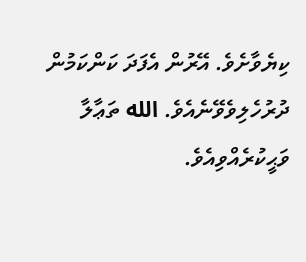ކިޔެވާށެވެ. އޭރުން އެފަދަ ކަންކަމުން ދުރުހެލިވެވޭނެއެވެ. الله ތަޢާލާ ވަޙީކުރެއްވިއެވެ.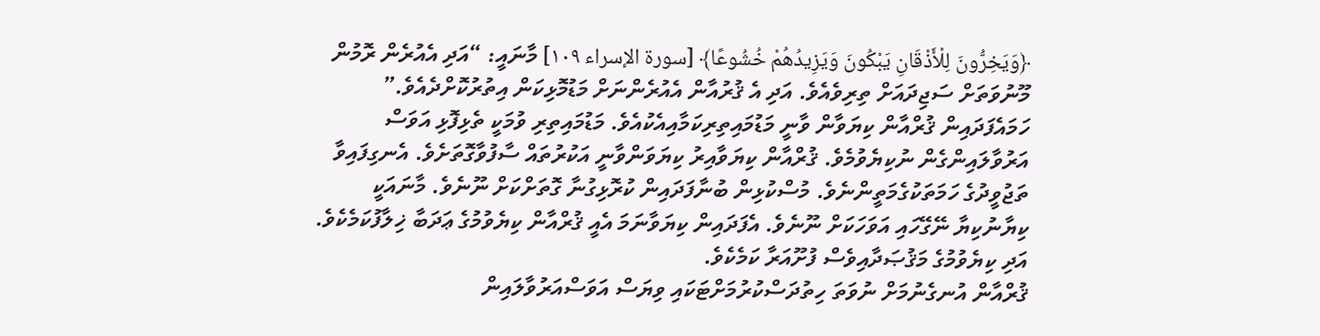﴿وَيَخِرُّونَ لِلْأَذْقَانِ يَبْكُونَ وَيَزِيدُهُمْ خُشُوعًا﴾ [سورة الإسراء ١٠٩] މާނައީ: “އަދި އެއުރެން ރޮމުން މޫނުވަތަށް ސަޖިދައަށް ތިރިވެއެވެ. އަދި އެ ޤުރުއާން އެއުރެންނަށް މަޑުމޮޅިކަން އިތުރުކޮށްދެއެވެ.”
ހަމައެފަދައިން ޤުރްއާން ކިޔަވާން ވާނީ މަޑުމައިތިރިކަމާއިއެކުއެވެ. މަޑުމައިތިރި ވުމަކީ ތެޅިފޮޅި އަވަސް އަރުވާލައިންގެން ނުކިޔެވުމެވެ. ޤުރްއާން ކިޔަވާއިރު ކިޔަވަންވާނީ އަކުރުތައް ސާފުވާގޮތަށެވެ. އެނގިފައިވާ ތަޖުވީދުގެ ހަމަތަކުގެމަތީންނެވެ. މުސްކުޅިން ބުނާފަދައިން ކުރޮޅިގުނާ ގޮތަށްކަށް ނޫނެވެ. މާނައަކީ ކިޔާނުކިޔާ ނޭގޭހައި އަވަހަކަށް ނޫނެވެ. އެފަދައިން ކިޔަވާނަމަ އެއީ ޤުރްއާން ކިޔެވުމުގެ ޢަދަބާ ޚިލާފުކަމެކެވެ. އަދި ކިޔެވުމުގެ މަޤުޞަދާއިވެސް ފުށޫއަރާ ކަމެކެވެ.
ޤުރްއާން އުނގެނުމަށް ނުވަތަ ހިތުދަސްކުރުމަށްޓަކައި ވިޔަސް އަވަސްއަރުވާލައިން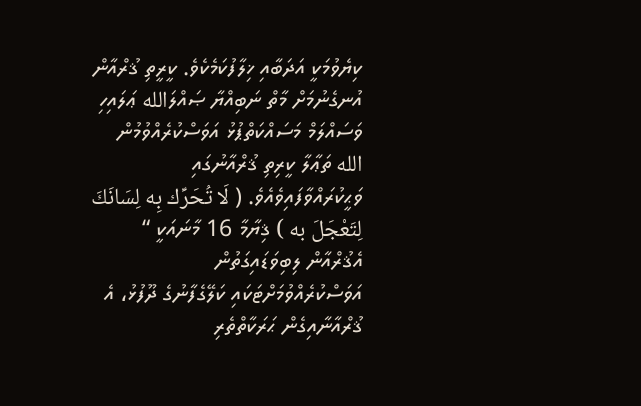ކިޔެވުމަކީ އަދަބާއި ޚިލާފުކަމެކެވެ. ކީރީތި ޤުރްއާން އުނގެނުމަށް މާތް ނަބިއްޔާ ޞައްލަالله ޢަލައިހި ވަސައްލަމް މަސައްކަތްޕުޅު އަވަސްކުރެއްވުމުން الله ތަޢާލާ ކީރިތި ޤުރްއާނުގައި ވަޙީކުރައްވާފައިވެއެވެ. ( لَا تُحَرِّك بِه لِسَانَكَ لِتَعْجَلَ به ) ޤިޔާމާ 16 މާނައަކީ “ އެޤުރްއާން ލިބިވަޑައިގަތުން އަވަސްކުރެއްވުމަށްޓަކައި ކަލޭގެފާނުގެ ދޫފުޅު، އެ ޤުރްއާނާއިގެން ޙަރަކާތްތެރި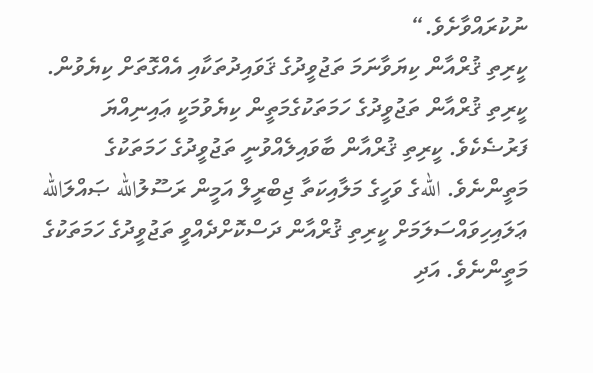ނުކުރައްވާށެވެ.“
ކީރިތި ޤުރްއާން ކިޔަވާނަމަ ތަޖުވީދުގެ ޤަވައިދުތަކާއި އެއްގޮތަށް ކިޔެވުން.
ކީރިތި ޤުރްއާން ތަޖުވީދުގެ ހަމަތަކުގެމަތީން ކިޔެވުމަކީ ޢައިނިއްޔަ ފަރުޟެކެވެ. ކީރިތި ޤުރްއާން ބާވައިލެއްވުނީ ތަޖުވީދުގެ ހަމަތަކުގެ މަތީންނެވެ. اللهގެ ވަހީގެ މަލާއިކަތާ ޖިބްރީލް އަމީން ރަސޫލުالله ޞައްލަالله ޢަލައިހިވައްސަލަމަށް ކީރިތި ޤުރްއާން ދަސްކޮށްދެއްވީ ތަޖުވީދުގެ ހަމަތަކުގެ މަތީންނެވެ. އަދި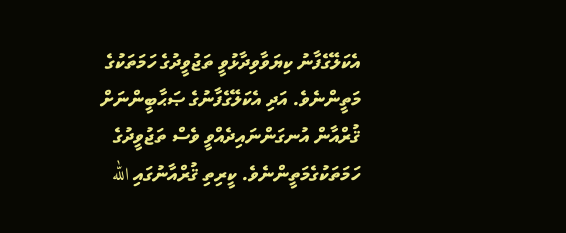އެކަލޭގެފާނު ކިޔަވާވިދާޅުވީ ތަޖުވީދުގެ ހަމަތަކުގެ މަތީންނެވެ. އަދި އެކަލޭގެފާނުގެ ޞަޙާބީންނަށް ޤުރްއާން އުނގަންނައިދެއްވީ ވެސް ތަޖުވީދުގެ ހަމަތަކުގެމަތީންނެވެ. ކީރިތި ޤުރްއާނުގައި الله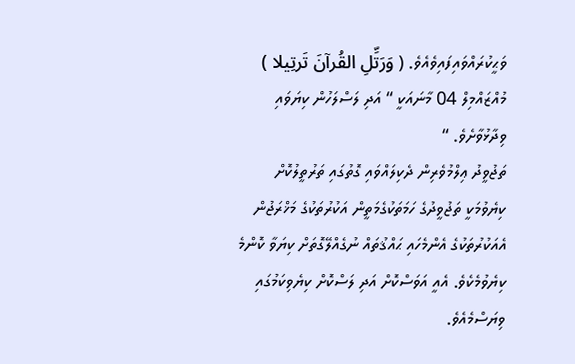ވަޙީކުރައްވައިފައިވެއެވެ. ( وَرَتِّلِ القُرآنَ تَرتِيلا ) މުއްޒައްމިލް 04 މާނައަކީ “ އަދި ލަސްލަހުން ކިޔަވައި ވިދާޅުވާށެވެ. “
ތަޖުވީދު ޢިލްމުވެރިން ދެކިލައްވައި ގޮތުގައި ތަރުތީލުކޮށް ކިޔެވުމަކީ ތަޖުވީދުގެ ހަމަތަކުގެމަތީން އަކުރުތަކުގެ މަޚްރަޖުން އެއަކުރުތަކުގެ އެންމެހައި ޙައްޤުތައް ނުގެއްލޭގޮތަށް ކިޔަވާ ކޮންމެ ކިޔެވުމެކެވެ. އެއީ އަވަސްކޮށް އަދި ލަސްކޮށް ކިޔެވިކަމުގައި ވިޔަސްމެއެވެ.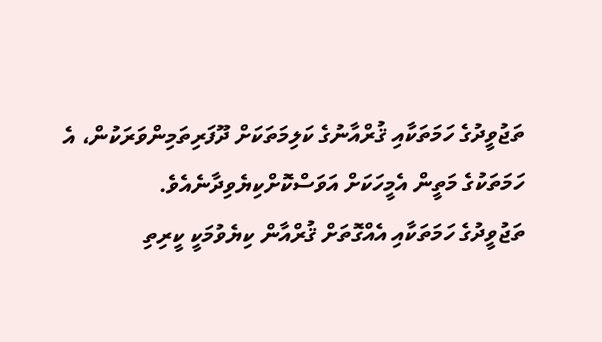ތަޖުވީދުގެ ހަމަތަކާއި ޤުރްއާނުގެ ކަލިމަތަކަށް ދޫފަރިތަމިންވަރަކުން، އެ ހަމަތަކުގެ މަތީން އެމީހަކަށް އަވަސްކޮށްކިޔެވިދާނެއެވެ.
ތަޖުވީދުގެ ހަމަތަކާއި އެއްގޮތަށް ޤުރްއާން ކިޔެވުމަކީ ކީރިތި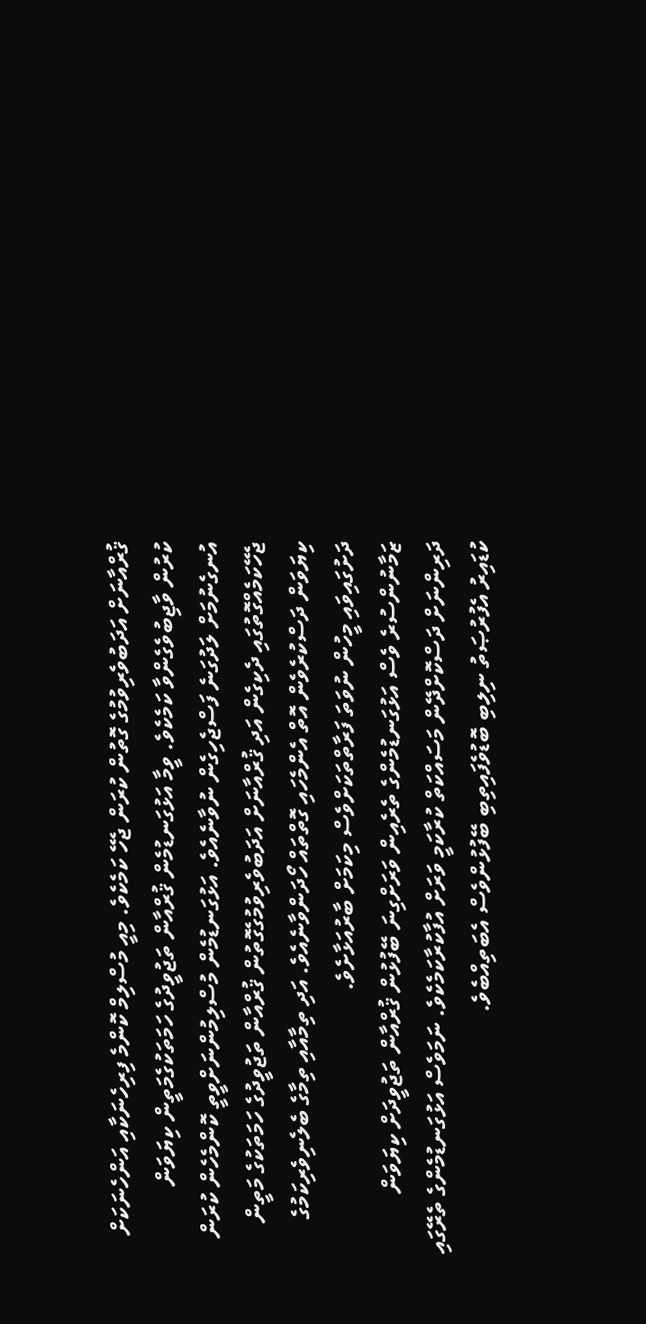ޤުރްއާނަށް އަދަބުވެރިވުމުގެ ގޮތުން ކުރަން ޖެހޭ ކަމެކެވެ. މިއީ މުސްލިމް ކޮންމެ ފިރިހެނަކާއި އަންހެނަކަށް ކުރުން ވާޖިބުވެގެންވާ ކަމެކެވެ. ވީމާ އަޅުގަނޑުމެން ޤުރްއާން ތަޖުވީދުގެ ހަމަތަކުގެމަތީން ކިޔަވަން އުނގެނުމަށް ލަދުގަނެ ފަސްޖެހިގެން ނުވާނެއެވެ. އަޅުގަނޑުމެން މުސްލިމުންނަށްވީތީ ކޮންމެހެން ކުރަން ޖެހޭކަމެއްގޮތުގައި ދެކިގެން އަދި ޤުރްއާނަށް އަދަބުވެރިވުމުގެގޮތުން ޤުރްއާން ތަޖުވީދުގެ ހަމަތަކުގެ މަތީން ކިޔަވަން ދަސްކުރެވެން އޮތް އެންމެހައި ގޮތްތައް ހޯދަންވާނެއެވެ. އަދި ތިމާއާއި ތިމާގެ ބެލެނިވެރިކަމުގެ ދަށުގައިވައި މީހުން ނުވަތަ ފަރާތްތަކަށްވެސް މިކަމަށް ބާރުއަޅާށެވެ.
ޒަމާނުންސުރެ ވެސް އަޅުގަނޑުމެންގެ ތެރެއިން ވަރަށްގިނަ ބޭފުޅުން ޤުރްއާން ތަޖުވީދަށް ކިޔަވަން ދަރިންނަށް ދަސްކޮށްދޭން މަސައްކަތް ކުރާކަމީ ވަރަށް އުފާކުރާކަމެކެވެ. ނަމަވެސް އަޅުގަނޑުމެންގެ ތެރޭގައި ކުޑައިރު އެފުރުޞަތު ނިލިބި ބޮޑުވެފައިތިބި ބޭފުޅުންވެސް އެބަތިއްބެވެ.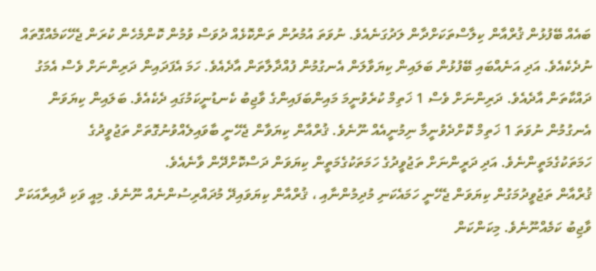ބައެއް ބޭފުޅުން ޤުރްއާން ކިލާސްތަކަށްދާން ލަދުގަނެއެވެ. ނުވަތަ އުމުރުން ތަންކޮޅެއް ދުވަސް ވުމުން ކޮންމެހެން ކުރަން ޖެހޭކަމެއްގޮތައް ނުދެކެއެވެ. އަދި އަނެއްބައި ބޭފުޅުން ބަލައިން ކިޔަވާލަން އެނގުމުން ފުއްދާލާތަން އާދެއެވެ. ހަމަ އެފަދައިން ދަރިންނަށް ވެސް އެމަގު ދައްކާތަން އާދެއެވެ. ދަރިންނަށް ވެސް 1 ޚަތިމް ކުރެވުނީމަ މައިންބަފައިންގެ ވާޖިބު ކެނޑުނީކަމުގައި ދެކެއެވެ. ބަލައިން ކިޔަވަން އެނގުމުން ނުވަތަ 1 ޚަތިމް ކޮށްދެވުނީމާ ނިމުނީއެއް ނޫނެވެ. ޤުރްއާން ކިޔަވާން ޖެހޭނީ ބާވައިލެއްވުނުގޮތަށް ތަޖުވީދުގެ ހަމަތަކުގެމަތީންނެވެ. އަދި ދަރީންނަށް ތަޖުވީދުގެ ހަމަތަކުގެމަތީން ކިޔަވަން ދަސްކޮށްދޭން ވާނެއެވެ.
ޤުރްއާން ތަޖުވީދުމަގުން ކިޔަވަން ޖެހޭނީ ހަމައެކަނި މުދިމުންނާއި ، ޤުރްއާން ކިޔަވައިދޭ މުދައްރިސުންނެއް ނޫނެވެ. މިއީ ވަކި ދާއިރާއަކަށް ވާޖިބު ކަމެއްނޫނެވެ. މިކަންކަން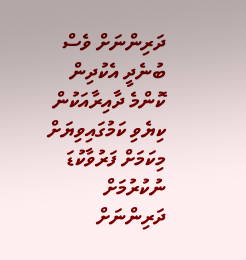ދަރިންނަށް ވެސް ބުނެދީ އެކުދިން ކޮންމެ ދާއިރާއަކުން ކިޔެވި ކަމުގައިވިޔަށް މިކަމަށް ފަރުވާކުޑަ ނުކުރުމަށް ދަރިންނަށް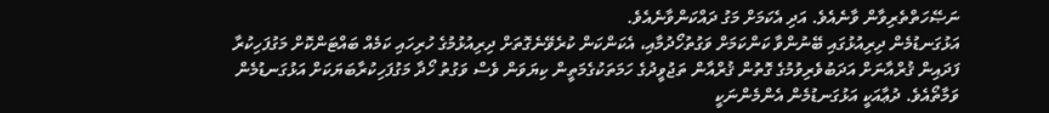ނަޞޭހަތްތެރިވާން ވާނެއެވެ. އަދި އެކަމަށް މަގު ދައްކަންވާނެއެވެ.
އަޅުގަނޑުމެން ދިރިއުޅުގައި ބޭނުންވާ ކަންކަމަށް ވަގުތުހޯދުމާއި، އެކަންކަން ކުރެވޭނެގޮތަށް ދިރިއުޅުމުގެ ހުރިހައި ކަމެއް ބައްޓަންކޮށް މަގުފަހިކުރާ ފަދައިން ޤުރްއާނަށް އަދަބުވެރިވުމުގެ ގޮތުން ޤުރްއާން ތަޖުވީދުގެ ހަމަތަކުގެމަތީން ކިޔަވަން ވެސް ވަގުތު ހޯދާ މަގުފަހިކުރާބަޔަކަށް އަޅުގަނޑުމެން ވަމާތޯއެވެ. ދުޢާއަކީ އަޅުގަނޑުމެން އެންމެންނަކީ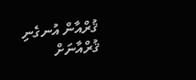ޤުރްއާން އުނގެނި ޤުރްއާނަށް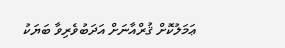ޢަމަލުކޮށް ޤުރްއާނަށް އަދަބުވެރިވާ ބަޔަކު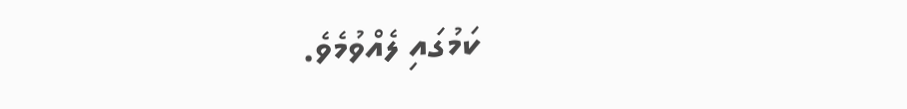ކަމުގައި ލެއްވުމެވެ.